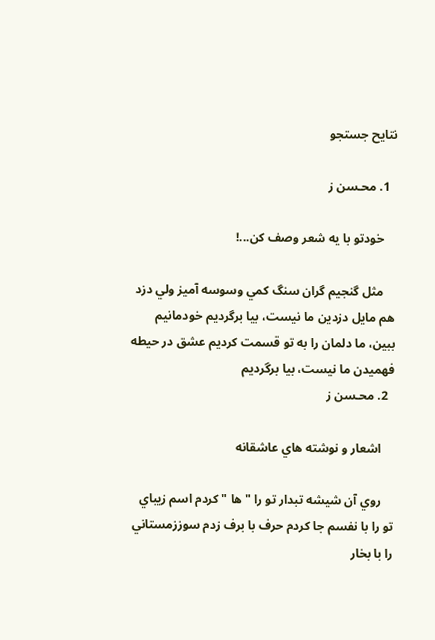نتایح جستجو

  1. محـسن ز

    خودتو با یه شعر وصف کن...!

    مثل گنجيم گران سنگ كمي وسوسه آميز ولي دزد هم مايل دزدين ما نيست، بيا برگرديم خودمانيم ببين، ما دلمان را به تو قسمت كرديم عشق در حيطه فهميدن ما نيست، بيا برگرديم
  2. محـسن ز

    اشعار و نوشته هاي عاشقانه

    روي آن شيشه تبدار تو را " ها " کردم اسم زيباي تو را با نفسم جا کردم حرف با برف زدم سوززمستاني را با بخار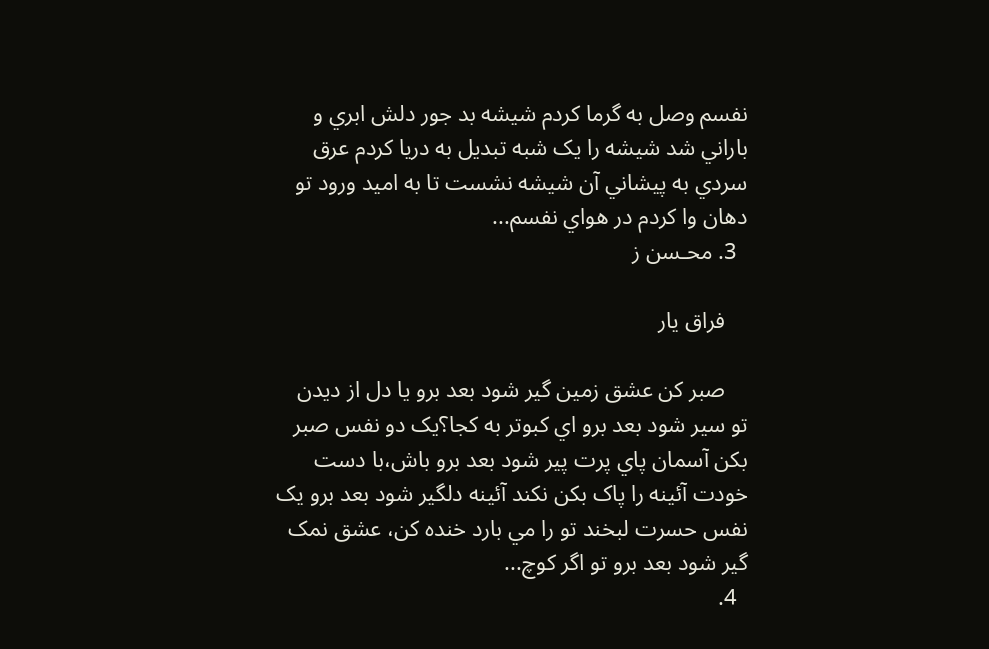نفسم وصل به گرما کردم شيشه بد جور دلش ابري و باراني شد شيشه را يک شبه تبديل به دريا کردم عرق سردي به پيشاني آن شيشه نشست تا به اميد ورود تو دهان وا کردم در هواي نفسم...
  3. محـسن ز

    فراق یار

    صبر کن عشق زمين گير شود بعد برو يا دل از ديدن تو سير شود بعد برو اي کبوتر به کجا؟يک دو نفس صبر بکن آسمان پاي پرت پير شود بعد برو باش،با دست خودت آئينه را پاک بکن نکند آئينه دلگير شود بعد برو يک نفس حسرت لبخند تو را مي بارد خنده کن، عشق نمک گير شود بعد برو تو اگر کوچ...
  4.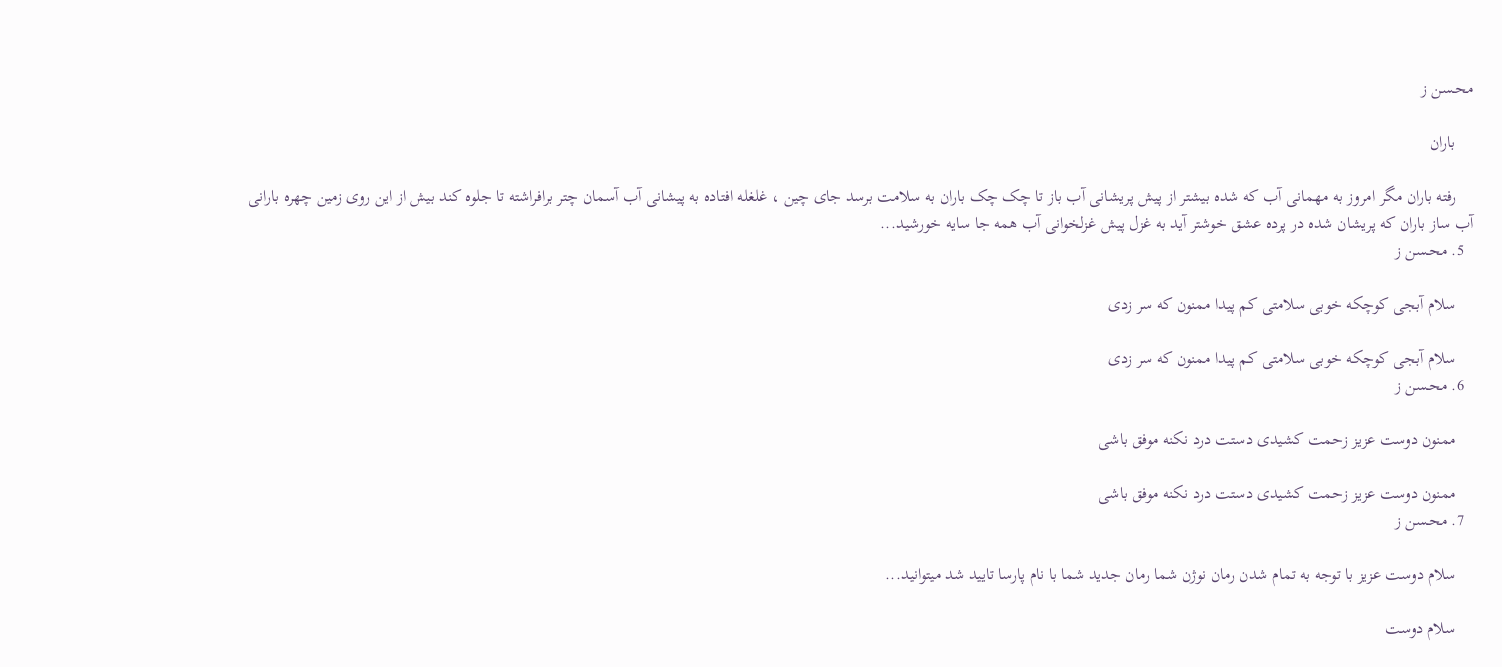محـسن ز

    باران

    رفته باران مگر امروز به مهمانی آب که شده بیشتر از پیش پریشانی آب باز تا چک چک باران به سلامت برسد جای چین ، غلغله افتاده به پیشانی آب آسمان چتر برافراشته تا جلوه کند بیش از این روی زمین چهره بارانی آب ساز باران که پریشان شده در پرده عشق خوشتر آید به غزل پیش غزلخوانی آب همه جا سایه خورشید...
  5. محـسن ز

    سلام آبجی کوچکه خوبی سلامتی کم پیدا ممنون که سر زدی

    سلام آبجی کوچکه خوبی سلامتی کم پیدا ممنون که سر زدی
  6. محـسن ز

    ممنون دوست عزیز زحمت کشیدی دستت درد نکنه موفق باشی

    ممنون دوست عزیز زحمت کشیدی دستت درد نکنه موفق باشی
  7. محـسن ز

    سلام دوست عزیز با توجه به تمام شدن رمان نوژن شما رمان جدید شما با نام پارسا تایید شد میتوانید...

    سلام دوست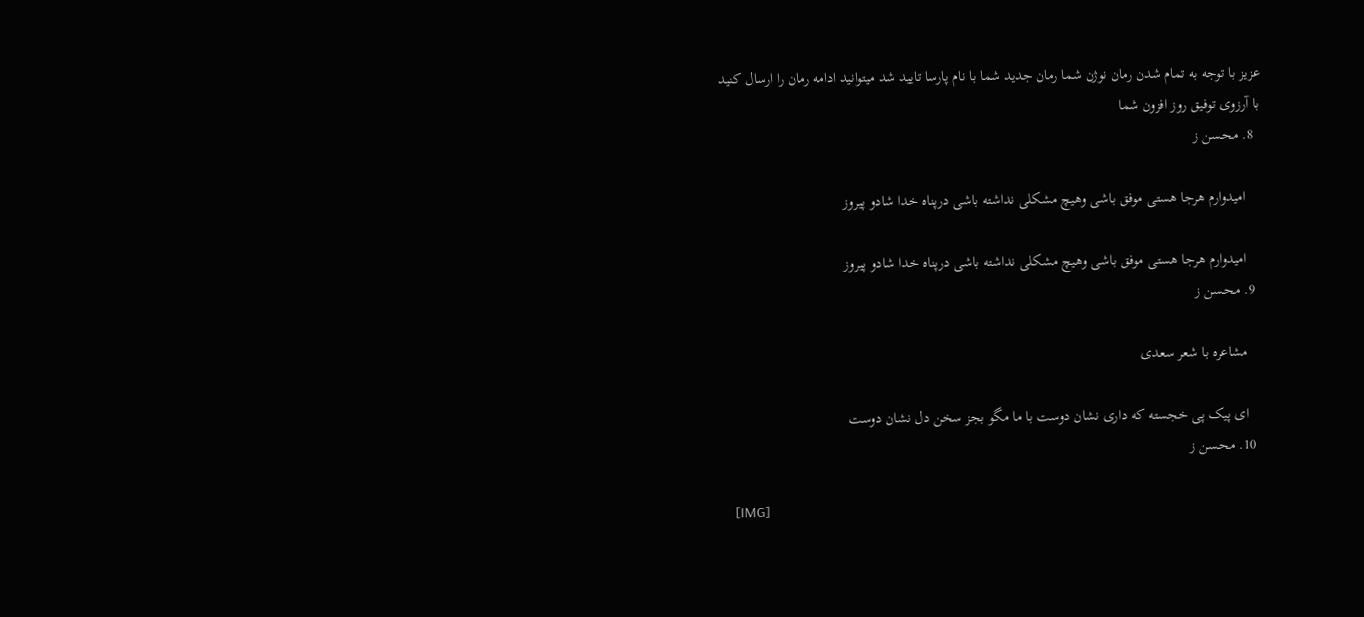عزیز با توجه به تمام شدن رمان نوژن شما رمان جدید شما با نام پارسا تایید شد میتوانید ادامه رمان را ارسال کنید با آرزوی توفیق روز افزون شما
  8. محـسن ز

    امیدوارم هرجا هستی موفق باشی وهیچ مشکلی نداشته باشی درپناه خدا شادو پیروز

    امیدوارم هرجا هستی موفق باشی وهیچ مشکلی نداشته باشی درپناه خدا شادو پیروز
  9. محـسن ز

    مشاعره با شعر سعدی

    ای پیک پی خجسته که داری نشان دوست با ما مگو بجز سخن دل نشان دوست
  10. محـسن ز

    [IMG]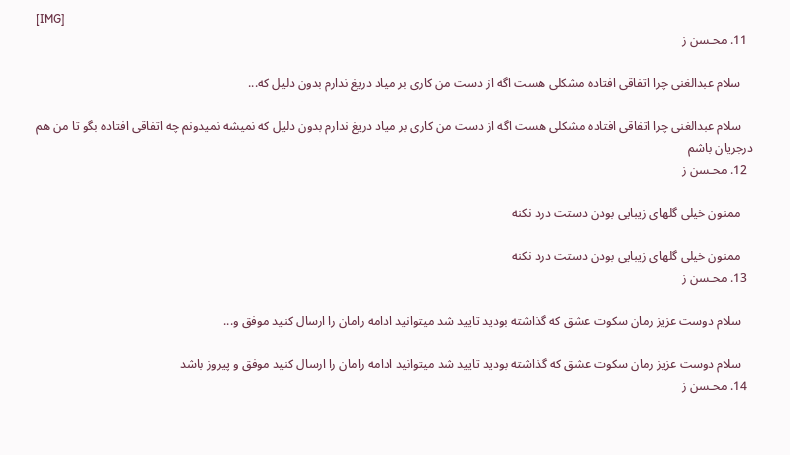[IMG]
  11. محـسن ز

    سلام عبدالغنی چرا اتفاقی افتاده مشکلی هست اگه از دست من کاری بر میاد دریغ ندارم بدون دلیل که...

    سلام عبدالغنی چرا اتفاقی افتاده مشکلی هست اگه از دست من کاری بر میاد دریغ ندارم بدون دلیل که نمیشه نمیدونم چه اتفاقی افتاده بگو تا من هم درجریان باشم
  12. محـسن ز

    ممنون خیلی گلهای زیبایی بودن دستت درد نکنه

    ممنون خیلی گلهای زیبایی بودن دستت درد نکنه
  13. محـسن ز

    سلام دوست عزیز رمان سکوت عشق که گذاشته بودید تایید شد میتوانید ادامه رامان را ارسال کنید موفق و...

    سلام دوست عزیز رمان سکوت عشق که گذاشته بودید تایید شد میتوانید ادامه رامان را ارسال کنید موفق و پیروز باشد
  14. محـسن ز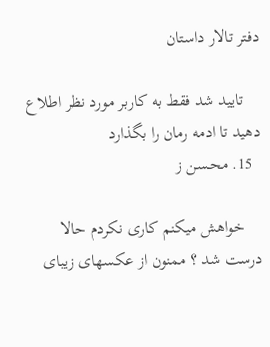دفتر تالار داستان

    تایید شد فقط به کاربر مورد نظر اطلاع دهید تا ادمه رمان را بگذارد
  15. محـسن ز

    خواهش میکنم کاری نکردم حالا درست شد ؟ ممنون از عکسهای زیبای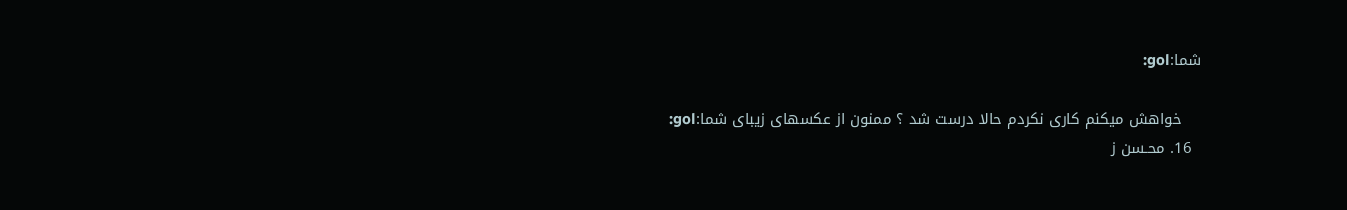شما:gol:

    خواهش میکنم کاری نکردم حالا درست شد ؟ ممنون از عکسهای زیبای شما:gol:
  16. محـسن ز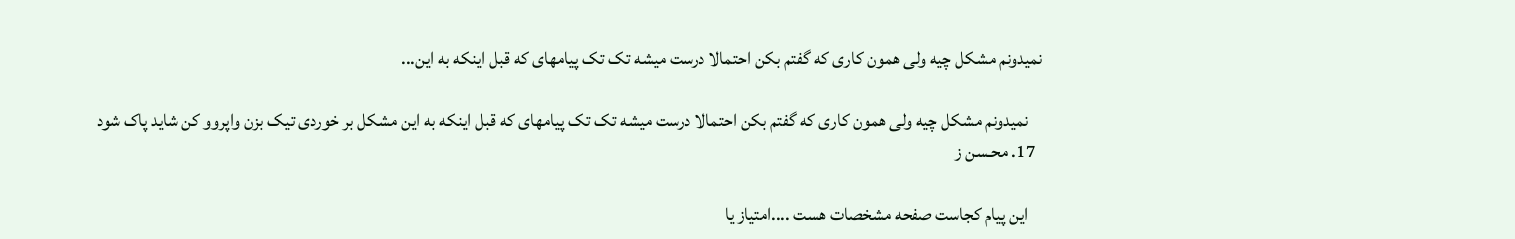نمیدونم مشکل چیه ولی همون کاری که گفتم بکن احتمالا درست میشه تک تک پیامهای که قبل اینکه به این...

    نمیدونم مشکل چیه ولی همون کاری که گفتم بکن احتمالا درست میشه تک تک پیامهای که قبل اینکه به این مشکل بر خوردی تیک بزن واپروو کن شاید پاک شود
  17. محـسن ز

    این پیام کجاست صفحه مشخصات هست ....امتیاز یا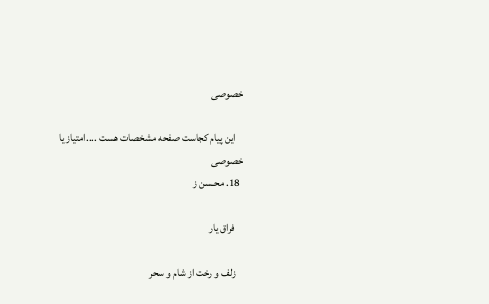خصوصی

    این پیام کجاست صفحه مشخصات هست ....امتیاز یا خصوصی
  18. محـسن ز

    فراق یار

    زلف و رخت از شام و سحر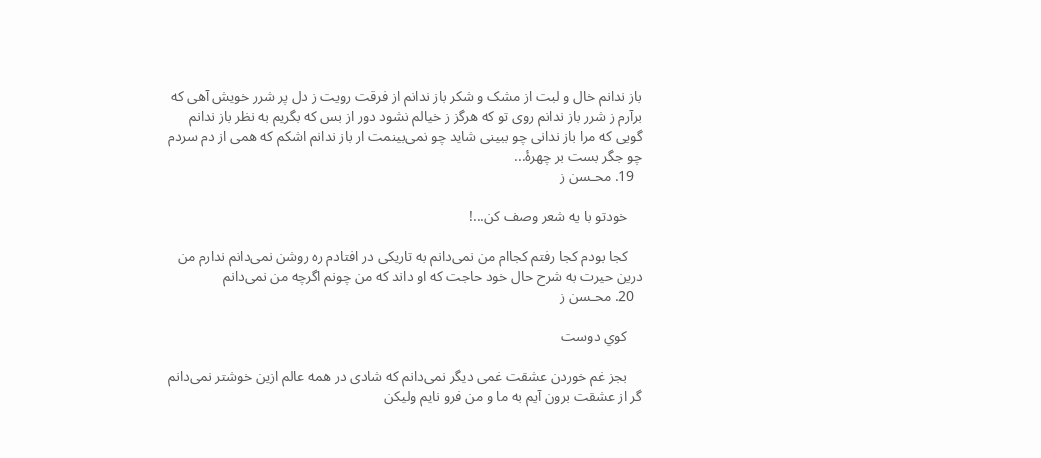باز ندانم خال و لبت از مشک و شکر باز ندانم از فرقت رویت ز دل پر شرر خویش آهی که برآرم ز شرر باز ندانم روی تو که هرگز ز خیالم نشود دور از بس که بگریم به نظر باز ندانم گویی که مرا باز ندانی چو ببینی شاید چو نمی‌بینمت ار باز ندانم اشکم که همی از دم سردم چو جگر بست بر چهرهٔ...
  19. محـسن ز

    خودتو با یه شعر وصف کن...!

    کجا بودم کجا رفتم کجاام من نمی‌دانم به تاریکی در افتادم ره روشن نمی‌دانم ندارم من درین حیرت به شرح حال خود حاجت که او داند که من چونم اگرچه من نمی‌دانم
  20. محـسن ز

    كوي دوست

    بجز غم خوردن عشقت غمی دیگر نمی‌دانم که شادی در همه عالم ازین خوشتر نمی‌دانم گر از عشقت برون آیم به ما و من فرو نایم ولیکن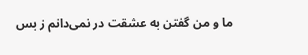ما و من گفتن به عشقت در نمی‌دانم ز بس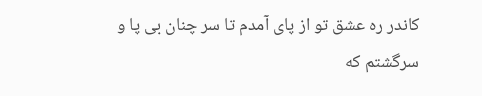کاندر ره عشق تو از پای آمدم تا سر چنان بی پا و سرگشتم که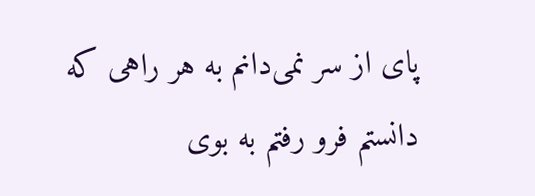پای از سر نمی‌دانم به هر راهی که دانستم فرو رفتم به بوی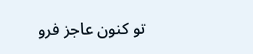تو کنون عاجز فرو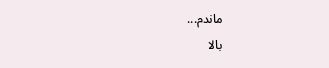ماندم...
بالا